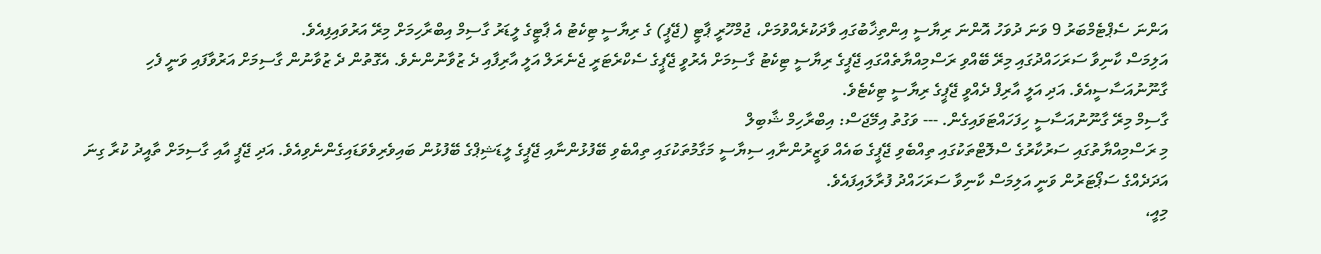އަންނަ ސެޕްޓެމްބަރު 9 ވަނަ ދުވަހު އޮންނަ ރިޔާސީ އިންތިޚާބުގައި ވާދަކުރެއްވުމަށް، ޖުމްހޫރީ ޕާޓީ (ޖޭޕީ) ގެ ރިޔާސީ ޓިކެޓު އެ ޕާޓީގެ ލީޑަރު ގާސިމް އިބްރާހިމަށް މިރޭ އަރުވައިފިއެވެ.
އަލިމަސް ކާނިވާ ސަރަހައްދުގައި މިރޭ ބޭއްވި ރަސްމިއްޔާތެއްގައި ޖޭޕީގެ ރިޔާސީ ޓިކެޓު ގާސިމަށް އެރުވީ ޖޭޕީގެ ސެކްރެޓަރީ ޖެނެރަލް އަލީ އާރިފާއި ދެ ޒުވާނުންނެވެ. އެގޮތުން ދެ ޒުވާނުން ގާސިމަށް އަރުވާފައި ވަނީ ފެހި ގާނޫނުއަސާސީއެވެ. އަދި އަލީ އާރިފް ދެއްވީ ޖޭޕީގެ ރިޔާސީ ޓިކެޓެވެ.
ގާސިމް މިރޭ ގާނޫނުއަސާސީ ހިފަހައްޓަވައިގެން. --- ވަގުތު އިމޭޖަސް: އިބްރާހިމް ޝާބިލް
މި ރަސްމިއްޔާތުގައި ސަރުކާރުގެ ސްލޮޓްތަކުގައި ތިއްބެވި ޖޭޕީގެ ބައެއް ވަޒީރުންނާއި ސިޔާސީ މަގާމުތަކުގައި ތިއްބެވި ބޭފުޅުންނާއި ޖޭޕީގެ ލީޑަޝިޕްގެ ބޭފުޅުން ބައިވެރިވެވަޑައިގެންނެވިއެވެ. އަދި ޖޭޕީ އާއި ގާސިމަށް ތާއީދު ކުރާ ގިނަ އަދަދެއްގެ ސަޕޯޓަރުން ވަނީ އަލިމަސް ކާނިވާ ސަރަހައްދު ފުރާލައިފައެވެ.
މިއީ،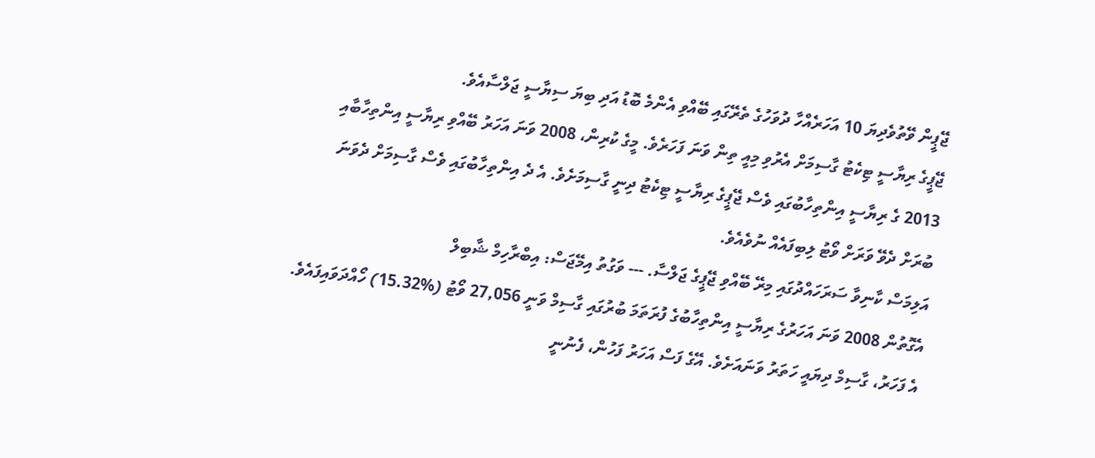ޖޭޕީން ވޭތުވެދިޔަ 10 އަހަރެއްހާ ދުވަހުގެ ތެރޭގައި ބޭއްވި އެންމެ ބޮޑު އަދި ބިޔަ ސިޔާސީ ޖަލްސާއެވެ.
ޖޭޕީގެ ރިޔާސީ ޓިކެޓު ގާސިމަށް އެރުވި މިއީ ތިން ވަނަ ފަހަރެވެ. މީގެ ކުރިން، 2008 ވަނަ އަހަރު ބޭއްވި ރިޔާސީ އިންތިހާބާއި 2013 ގެ ރިޔާސީ އިންތިހާބުގައި ވެސް ޖޭޕީގެ ރިޔާސީ ޓިކެޓު ދިނީ ގާސިމަށެވެ. އެ ދެ އިންތިހާބުގައި ވެސް ގާސިމަށް ދެވަނަ ބުރަށް ދެވޭ ވަރަށް ވޯޓު ލިބިފައެއް ނުވެއެވެ.
އަލިމަސް ކާނިވާ ސަރަހައްދުގައި މިރޭ ބޭއްވި ޖޭޕީގެ ޖަލްސާ. --- ވަގުތު އިމޭޖަސް: އިބްރާހިމް ޝާބިލް
އެގޮތުން 2008 ވަނަ އަހަރުގެ ރިޔާސީ އިންތިހާބުގެ ފުރަތަމަ ބުރުގައި ގާސިމް ވަނީ 27,056 ވޯޓު (%15.32) ހޯއްދަވައިފައެވެ. އެ ފަހަރު، ގާސިމް ދިޔައީ ހަތަރު ވަނައަށެވެ. އޭގެ ފަސް އަހަރު ފަހުން، ފެނުނީ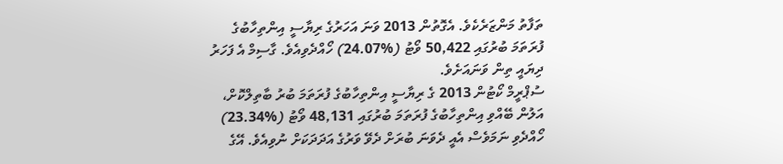ތަފާތު މަންޒަރެކެވެ. އެގޮތުން 2013 ވަނަ އަހަރުގެ ރިޔާސީ އިންތިހާބުގެ ފުރަތަމަ ބުރުގައި 50,422 ވޯޓު (%24.07) ހޯއްދެވިއެވެ. ގާސިމް އެ ފަހަރު ދިޔައީ ތިން ވަނައަށެވެ.
ސުޕްރީމް ކޯޓުން 2013 ގެ ރިޔާސީ އިންތިހާބުގެ ފުރަތަމަ ބުރު ބާތިލްކޮށް، އަލުން ބޭއްވި އިންތިހާބުގެ ފުރަތަމަ ބުރުގައި 48,131 ވޯޓު (%23.34) ހޯއްދެވި ނަމަވެސް އެއީ ދެވަނަ ބުރަށް ދެވޭ ވަރުގެ އަދަދަކަށް ނުވިއެވެ. އޭގެ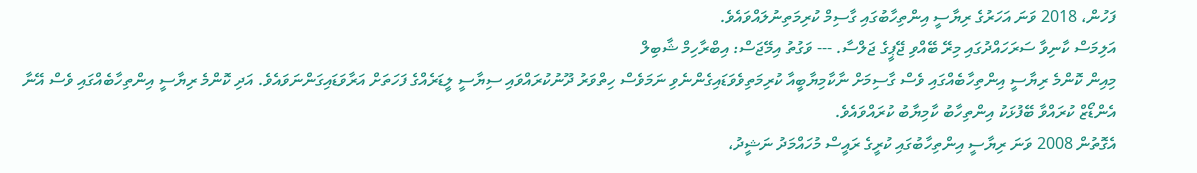ފަހުން، 2018 ވަނަ އަހަރުގެ ރިޔާސީ އިންތިހާބުގައި ގާސިމް ކުރިމަތިނުލައްވައެވެ.
އަލިމަސް ކާނިވާ ސަރަހައްދުގައި މިރޭ ބޭއްވި ޖޭޕީގެ ޖަލްސާ. --- ވަގުތު އިމޭޖަސް: އިބްރާހިމް ޝާބިލް
މިއިން ކޮންމެ ރިޔާސީ އިންތިހާބެއްގައި ވެސް ގާސިމަށް ނާކާމިޔާބީއާ ކުރިމަތިވެވަޑައިގެންނެވި ނަމަވެސް ހިތްވަރު ދޫނުކުރައްވައި ސިޔާސީ ލީޑަރެއްގެ ފަހަތަށް އަރާވަޑައިގަންނަވައެވެ. އަދި ކޮންމެ ރިޔާސީ އިންތިހާބެއްގައި ވެސް އޭނާ އެންޑޯޒް ކުރައްވާ ބޭފުޅަކު އިންތިހާބު ކާމިޔާބު ކުރައްވައެވެ.
އެގޮތުން 2008 ވަނަ ރިޔާސީ އިންތިހާބުގައި ކުރީގެ ރައީސް މުހައްމަދު ނަޝީދު،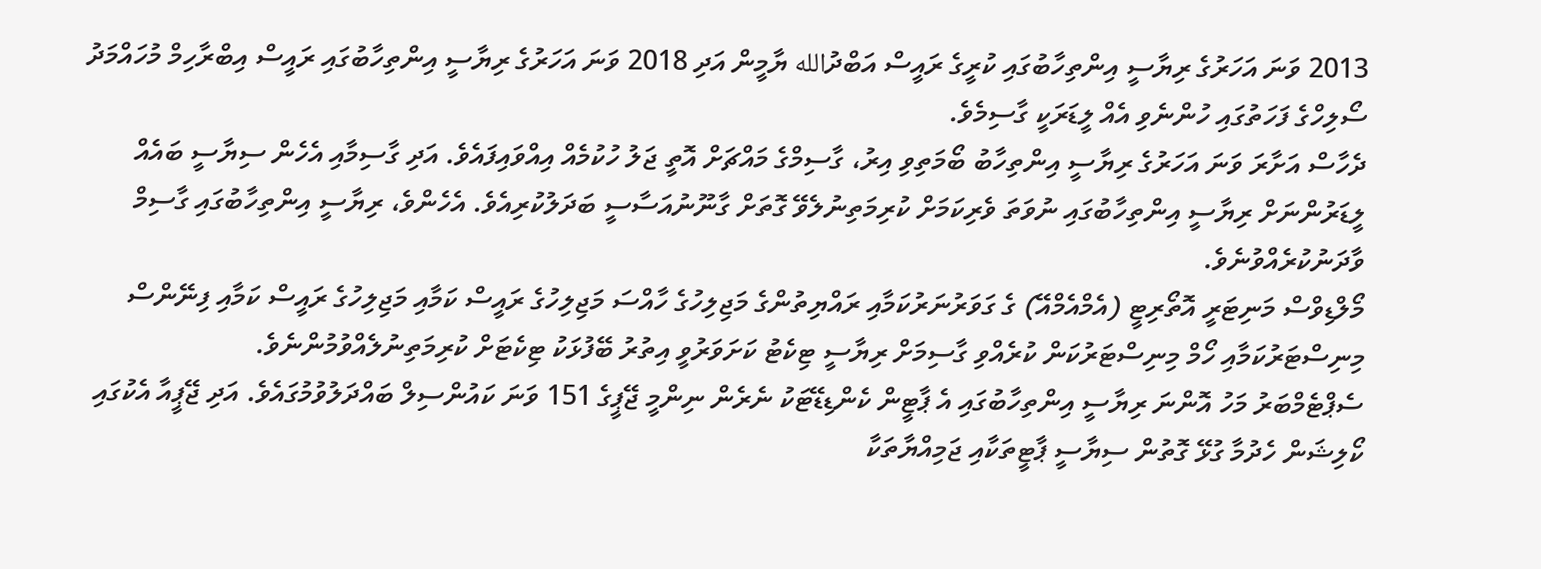2013 ވަނަ އަހަރުގެ ރިޔާސީ އިންތިހާބުގައި ކުރީގެ ރައީސް އަބްދުالله ޔާމީން އަދި 2018 ވަނަ އަހަރުގެ ރިޔާސީ އިންތިހާބުގައި ރައީސް އިބްރާހިމް މުހައްމަދު ސޯލިހްގެ ފަހަތުގައި ހުންނެވި އެއް ލީޑަރަކީ ގާސިމެވެ.
ދެހާސް އަށާރަ ވަނަ އަހަރުގެ ރިޔާސީ އިންތިހާބު ބޯމަތިވި އިރު، ގާސިމްގެ މައްޗަށް އޮތީ ޖަލު ހުކުމެއް އިއްވައިފައެވެ. އަދި ގާސިމާއި އެހެން ސިޔާސީ ބައެއް ލީޑަރުންނަށް ރިޔާސީ އިންތިހާބުގައި ނުވަތަ ވެރިކަމަށް ކުރިމަތިނުލެވޭ ގޮތަށް ގާނޫނުއަސާސީ ބަދަލުކުރިއެވެ. އެހެންވެ، ރިޔާސީ އިންތިހާބުގައި ގާސިމް ވާދަނުކުރެއްވުނެވެ.
މޯލްޑިވްސް މަނިޓަރީ އޮތޯރިޓީ (އެމްއެމްއޭ) ގެ ގަވަރުނަރުކަމާއި ރައްޔިތުންގެ މަޖިލިހުގެ ހާއްސަ މަޖިލިހުގެ ރައީސް ކަމާއި މަޖިލިހުގެ ރައީސް ކަމާއި ފިނޭންސް މިނިސްޓަރުކަމާއި ހޯމް މިނިސްޓަރުކަން ކުރެއްވި ގާސިމަށް ރިޔާސީ ޓިކެޓު ކަށަވަރުވީ އިތުރު ބޭފުޅަކު ޓިކެޓަށް ކުރިމަތިނުލެއްވުމުންނެވެ.
ސެޕްޓެމްބަރު މަހު އޮންނަ ރިޔާސީ އިންތިހާބުގައި އެ ޕާޓީން ކެންޑިޑޭޓަކު ނެރެން ނިންމީ ޖޭޕީގެ 151 ވަނަ ކައުންސިލް ބައްދަލުވުމުގައެވެ. އަދި ޖޭޕީއާ އެކުގައި ކޯލިޝަން ހެދުމާ ގުޅޭ ގޮތުން ސިޔާސީ ޕާޓީތަކާއި ޖަމިއްޔާތަކާ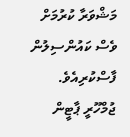މަޝްވަރާ ކުރުމަށް ވެސް ކައުންސިލުން ފާސްކުރިއެވެ.
ޖުމްހޫރީ ޕާޓީން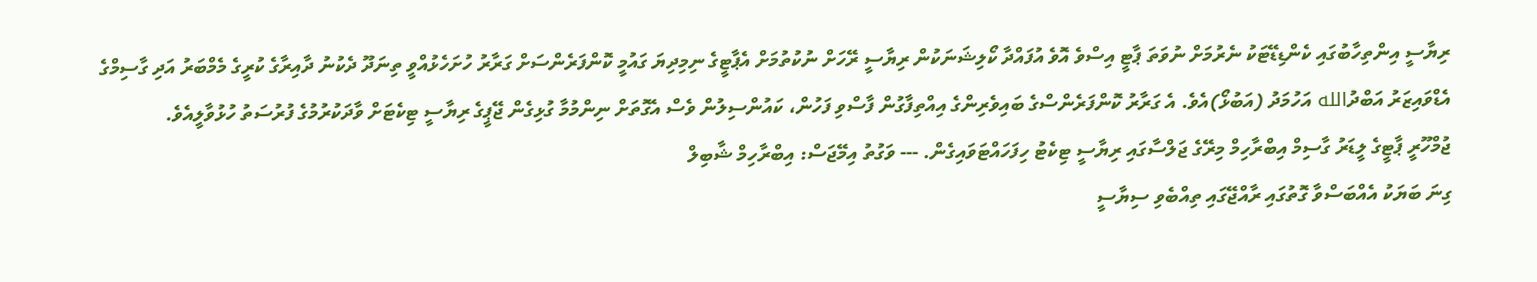ރިޔާސީ އިންތިހާބުގައި ކެންޑިޑޭޓަކު ނެރުމަށް ނުވަތަ ޕާޓީ އިސްވެ އޮވެ އުފައްދާ ކޯލިޝަނަކުން ރިޔާސީ ރޭހަށް ނުކުތުމަށް އެޕާޓީގެ ނިމިދިޔަ ގައުމީ ކޮންފަރެންސަށް ގަރާރު ހުށަހެޅުއްވީ ތިނަދޫ ދެކުނު ދާއިރާގެ ކުރީގެ މެމްބަރު އަދި ގާސިމްގެ އެޑްވައިޒަރު އަބްދުالله އަހުމަދު (އަބުޅޯ)އެވެ. އެ ގަރާރު ކޮންފަރެންސްގެ ބައިވެރިންގެ އިއްތިފާގުން ފާސްވި ފަހުން، ކައުންސިލުން ވެސް އެގޮތަށް ނިންމުމާ ގުޅިގެން ޖޭޕީގެ ރިޔާސީ ޓިކެޓަށް ވާދަކުރުމުގެ ފުރުސަތު ހުޅުވާލީއެވެ.
ޖުމްހޫރީ ޕާޓީގެ ލީޑަރު ގާސިމް އިބްރާހިމް މިރޭގެ ޖަލްސާގައި ރިޔާސީ ޓިކެޓު ހިފަހައްޓަވައިގެން. --- ވަގުތު އިމޭޖަސް: އިބްރާހިމް ޝާބިލް
ގިނަ ބަޔަކު އެއްބަސްވާ ގޮތުގައި ރާއްޖޭގައި ތިއްބެވި ސިޔާސީ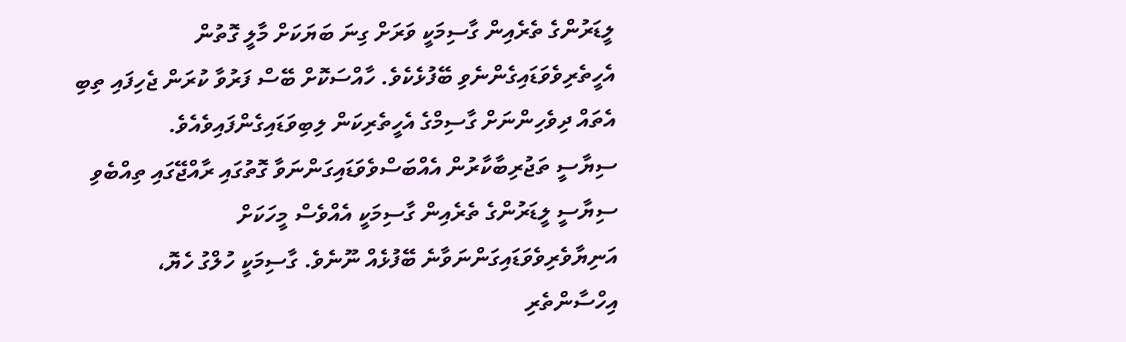ލީޑަރުންގެ ތެރެއިން ގާސިމަކީ ވަރަށް ގިނަ ބަޔަކަށް މާލީ ގޮތުން އެހީތެރިވެވަޑައިގެންނެވި ބޭފުޅެކެވެ. ހާއްސަކޮށް ބޭސް ފަރުވާ ކުރަން ޖެހިފައި ތިބި އެތައް ދިވެހިންނަށް ގާސިމްގެ އެހީތެރިކަން ލިބިވަޑައިގެންފައިވެއެވެ.
ސިޔާސީ ތަޖުރިބާކާރުން އެއްބަސްވެވަޑައިގަންނަވާ ގޮތުގައި ރާއްޖޭގައި ތިއްބެވި ސިޔާސީ ލީޑަރުންގެ ތެރެއިން ގާސިމަކީ އެއްވެސް މީހަކަށް އަނިޔާވެރިވެވަޑައިގަންނަވާނެ ބޭފުޅެއް ނޫނެވެ. ގާސިމަކީ ހުލްގު ހެޔޮ، އިހްސާންތެރި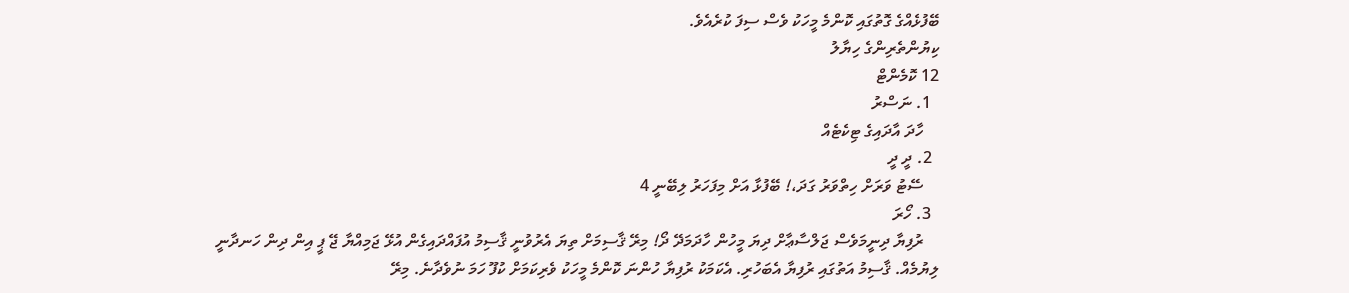ބޭފުޅެއްގެ ގޮތުގައި ކޮންމެ މީހަކު ވެސް ސިފަ ކުރެއެވެ.
ކިޔުންތެރިންގެ ހިޔާލު
12 ކޮމެންޓް
  1. ނަސްރު
    ހާދަ އާދައިގެ ޓިކެޓެއް
  2. ދީ ދީ
    ސޭޓު ވަރަށް ހިތްވަރު ގަދަ،! ބޭފުޅާ އަށް މިފަހަރު ލިބޭނީ 4
  3. ހޯރަ
    ރުފިޔާ ދިނީމަވެސް ޖަލްސާޢާށް ދިޔަ މީހުން ހާދަމަދޭ ދޯ! މިރޭ ޤާސިމަށް ތިޔަ އެރުވުނީ ޤާސިމު އުފައްދައިގެން އުޅޭ ޖަމިއްޔާ ޖޭ ޕީ އިން ދިން ހަނދާނީ ލިޔުމެއް. ޤާސިމު އަތުގައި ރުފިޔާ އެބަހުރި. އެކަމަކު ރުފިޔާ ހުންނަ ކޮންމެ މީހަކު ވެރިކަމަށް ކުފޫ ހަމަ ނުވެދާނެ. މިރޭ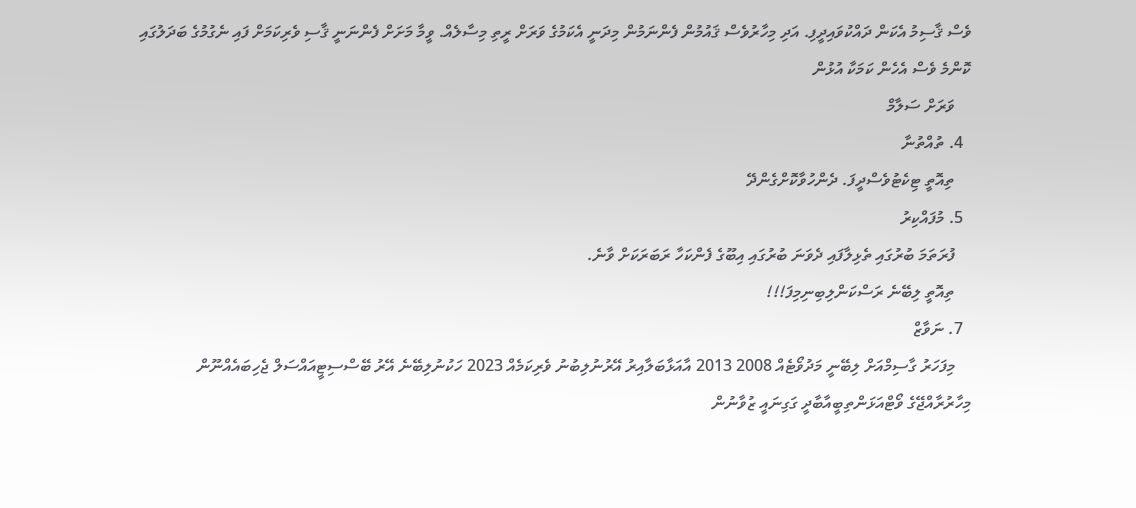ވެސް ޤާސިމު އެކަން ދައްކުވައިދީފި. އަދި މިހާރުވެސް ޤައުމުން ފެންނަމުން މިދަނީ އެކަމުގެ ވަރަށް ރީތި މިސާލެއް. ވީމާ މަށަށް ފެންނަނީ ޤާސި ވެރިކަމަށް ފައި ނެގުމުގެ ބަދަލުގައި ކޮންމެ ވެސް އެހެން ކަމަކާ އުޅުން
    ވަރަށް ސަލާމް
  4. ތުއްތުނާ
    ތިއޮތީ ޓިކެޓުވެސްދީފަ. ދެންހުވާކޮށްގެންދޭ
  5. މުފައްކިރު
    ފުރަތަމަ ބުރުގައި ތެޅިލާފައި ދެވަނަ ބުރުގައި އިބޫގެ ފެންކަހާ ރަބަރަކަށް ވާނެ.
    ތިއޮތީ ލިބޭނެ ރަސްކަންލިބިނިމިފަ!!!
  7. ނަވާޒް
    މިފަހަރު ގާސިމްއަށް ލިބޭނީ މަދުވޯޓެއް 2008 2013 އާއަޅާބަލާއިރު އޭރުނުލިބުނު ވެރިކަމެއް 2023 ހަކުނުލިބޭނެ އޭރު ބޭސްސިޓީއައްސަލް ޖެހިބައެއްނޫން މިހާރުރާއްޖޭގެ ވޯޓްއަޅަންތިބީއާބާދީ ގަގިނައީ ޒުވާނުން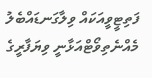ފަތިޓީވީއަކައް ވިލާގަނޑައްބެލު މެއްނެތިވޯޓްއަޅާނީ ވިޔަފާރީގެ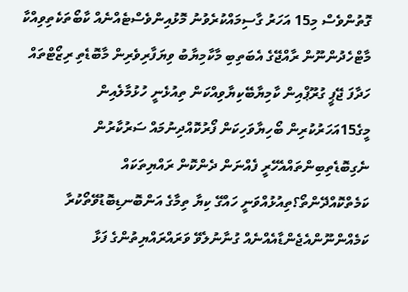ގޮތުންވެސް މި15 އަހަރު ގާސިމައްކުރެވުނު މޮޅުއިންވެސްޓެއްނެއް ކާބޯތަކެތިވިއްކާ މާޓްހެދުންނޫން ރާއްޖޭގެ އެބަތިބި މާކާމިޔާބު ވިޔަފާރިވެރިން މާބޮޑެތި ރިޒޯޓްތައް ހަދާފަ ޖޭޕީ ގުރޫޕްއިން ކާމިޔާބޭކިޔާވިއްކަން ތިއުޅެނީ ހުޅުމާލެއިން މީގެ15އަހަރުކުރިން ބޯހިޔާވަހިކަން ފޯރުކޮއްދިނުމައް ސަރުކާރުން ނެގިބޮޑެތިބިންތައްއެހޭރީ ފެއްނަން ދެންކޮން ރައްޔިތަކައް ކަމެތްކޮއްދޭންތޯ؟ތިއުޅުއްވަނީ ހައްގޭ ކިޔާ ތިމާގެ އަންބޮނޑިބޮޑުވޭތޯކުރާ ކަމެއްންނޫންއެޖެންޑާއެއްނެއް ގުނާނުލެވޭ ވަރައްރައްޔިތުންގެ ފަޅާ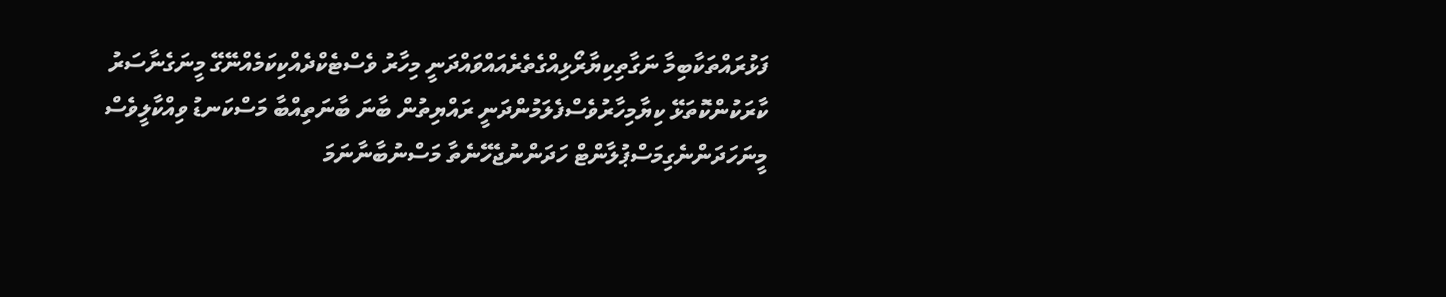ފަޅުރައްތަކާބިމާ ނަގާތިކިޔާރޯޅިއްގެތެރެއައްވައްދަނީ މިހާރު ވެސްޓެކްދެއްކިކަމެއްނޭގޭ މީނަގެނާސަރު ކާރަކުންކޮތަޅޭ ކިޔާމިހާރުވެސްފެލަމުންދަނީ ރައްޔިތުން ބާނަ ބާނަތިއްބާ މަސްކަނޑު ވިއްކާލީވެސް މީނަހަދަންނެގިމަސްޕުލާންޓް ހަދަންނުޖެހޭނެތާ މަސްނުބާނާނަމަ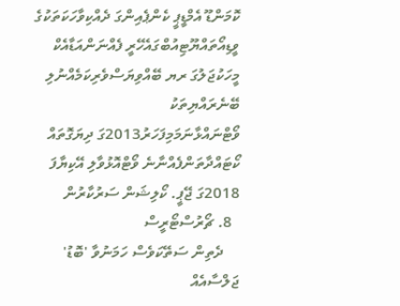ކޮމަންޑޫ އެމްޑީޕީ ކެންޕެއިންގަ ދެއްކިވާހަކަތަކުގެ ވީޑިއޯތައްޔޫޓިއުބްގައެހޭރީ ފެއްނަންއަޑާއެކް މީހަކުޖަލުގަ ރޔ ބޭއްވިޔަސްވެރިކަމެއްނުލި ބޭނެރައްޔިތަކު ވޯޓްނައްޅާނަމަމިފަހަރު2013ގަ ދިޔަގޮތައް ކޯޓައްދާތަންފެއްނާނެ ވޯޓްއޮޅުވާލި އޭކިޔާފަ 2018ގަ ޖޭޕީ. ކޯލިޝަން ސަރުކާރުން
  8. ޗޯރުސްޓޯރީސް
    ދެތިން ސަތޭކަވެސް ހަމަނުވާ 'ބޮޑު' ޖަލްސާއެއް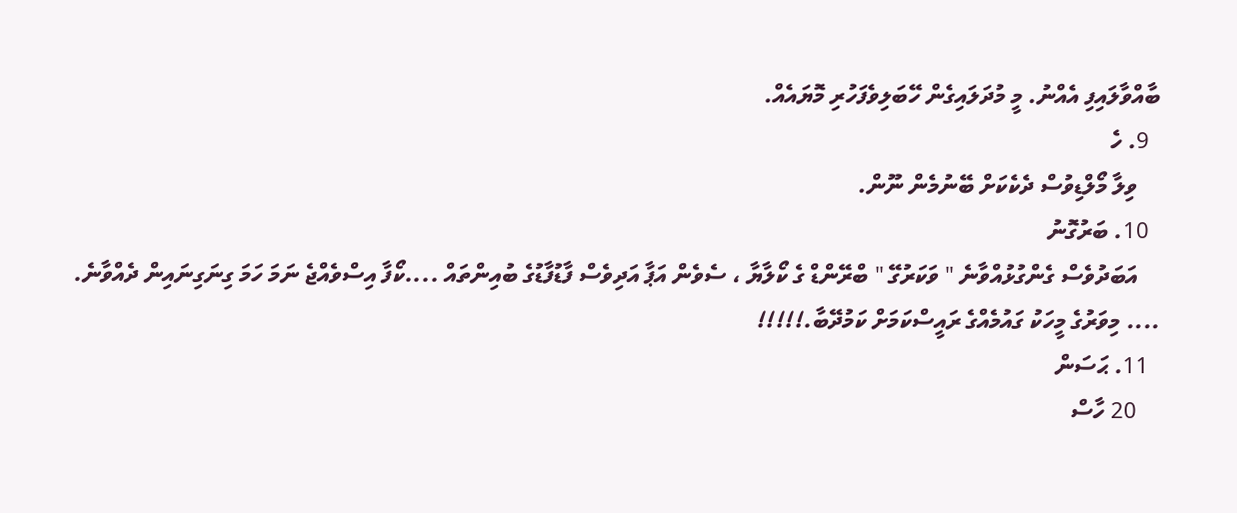ބާއްވާލައިފި އެއްނު. މީ މުދަލައިގެން ހޭބަލިވެފަހުރި މޮޔައެއް.
  9. ހެ
    ވިލާ މޯލްޑިވުސް ދެކެކަށް ބޭނުމެން ނޫން.
  10. ބަރުގޮނު
    އަބަދުވެސް ގެންގުޅުއްވާނެ " ވަކަރުގޭ " ބްރޭންޑް ގެ ކޯލާޔާ ، ސެވެން އަޕާ އަދިވެސް ފާޑުފާޑުގެ ބުއިންތައް ....ކޯފާ އިސްވެއްޖެ ނަމަ ހަމަ ގިނަގިނައިން ދެއްވާނެ. .... މިވަރުގެ މީހަކު ގައުމެއްގެ ރައީސްކަމަށް ކަމުދޭބާ.!!!!!
  11. ޙަސަން
    20 ހާސް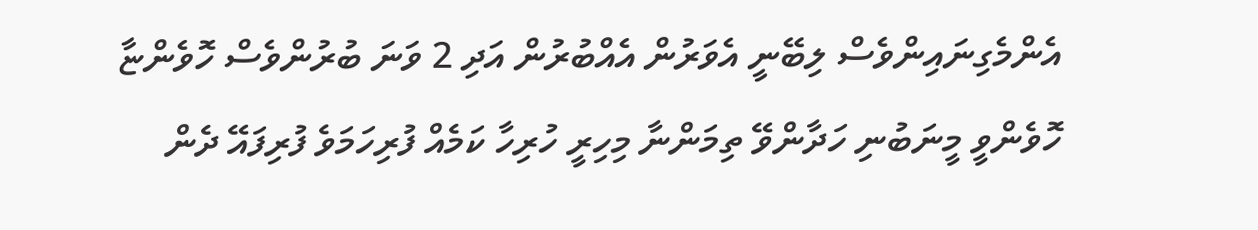އެންމެގިނައިންވެސް ލިބޭނީ އެވަރުން އެއްބުރުން އަދި 2 ވަނަ ބުރުންވެސް ހޮވެންޏާ ހޮވެންވީ މީނަބުނި ހަދާންވޭ ތިމަންނާ މިހިރީ ހުރިހާ ކަމެއް ފުރިހަމަވެ ފުރިފައޭ ދެން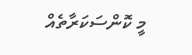މީ ކޮންސަކަރާތެއް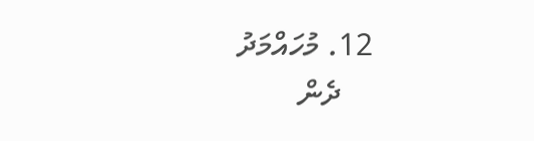12. މުހައްމަދު
    ދެން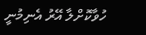ހުވާކޮށްލާ އޭރު އެނިމުނީ